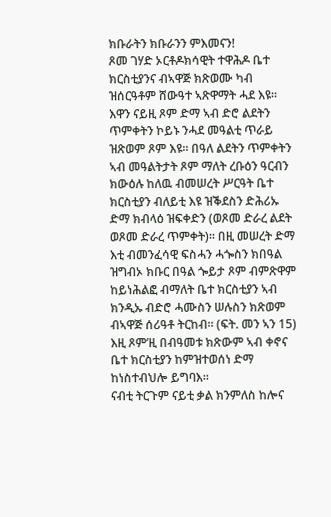ክቡራትን ክቡራንን ምእመናን!
ጾመ ገሃድ ኦርቶዶክሳዊት ተዋሕዶ ቤተ ክርስቲያንና ብኣዋጅ ክጽወሙ ካብ ዝሰርዓቶም ሸውዓተ ኣጽዋማት ሓደ እዩ። እዋን ናይዚ ጾም ድማ ኣብ ድሮ ልደትን ጥምቀትን ኮይኑ ንሓደ መዓልቲ ጥራይ ዝጽወም ጾም እዩ። በዓለ ልደትን ጥምቀትን ኣብ መዓልትታት ጾም ማለት ረቡዕን ዓርብን ክውዕሉ ከለዉ ብመሠረት ሥርዓት ቤተ ክርስቲያን ብለይቲ እዩ ዝቕደስን ድሕሪኡ ድማ ክብላዕ ዝፍቀድን (ወጾመ ድራረ ልደት ወጾመ ድራረ ጥምቀት)። በዚ መሠረት ድማ እቲ ብመንፈሳዊ ፍስሓን ሓጐስን ክበዓል ዝግብኦ ክቡር በዓል ጐይታ ጾም ብምጽዋም ከይነሕልፎ ብማለት ቤተ ክርስቲያን ኣብ ክንዲኡ ብድሮ ሓሙስን ሠሉስን ክጽወም ብኣዋጅ ሰሪዓቶ ትርከብ። (ፍት. መን ኣን 15) እዚ ጾም’ዚ በብዓመቱ ክጽውም ኣብ ቀኖና ቤተ ክርስቲያን ከምዝተወሰነ ድማ ከነስተብህሎ ይግባእ።
ናብቲ ትርጉም ናይቲ ቃል ክንምለስ ከሎና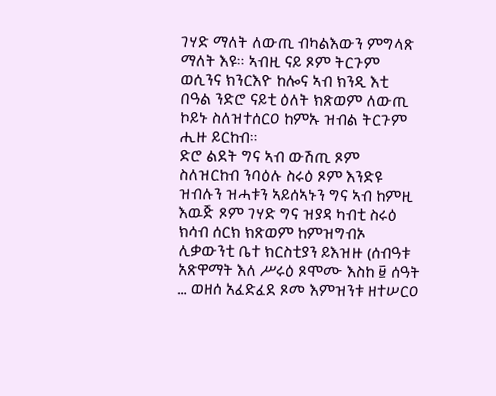ገሃድ ማለት ለውጢ ብካልእውን ምግላጽ ማለት እዩ። ኣብዚ ናይ ጾም ትርጉም ወሲንና ክንርእዮ ከሎና ኣብ ክንዲ እቲ በዓል ንድሮ ናይቲ ዕለት ክጽወም ለውጢ ኮይኑ ስለዝተሰርዐ ከምኡ ዝብል ትርጉም ሒዙ ይርከብ።
ድሮ ልደት ግና ኣብ ውሽጢ ጾም ስለዝርከብ ንባዕሉ ስሩዕ ጾም እንድዩ ዝብሉን ዝሓቱን ኣይሰኣኑን ግና ኣብ ከምዚ እዉጅ ጾም ገሃድ ግና ዝያዳ ካብቲ ስሩዕ ክሳብ ሰርክ ክጽወም ከምዝግብኦ ሊቃውንቲ ቤተ ክርስቲያን ይእዝዙ (ሰብዓቱ አጽዋማት እለ ሥሩዕ ጾሞሙ እስከ ፱ ሰዓት … ወዘሰ አፈድፈደ ጾመ እምዝንቱ ዘተሠርዐ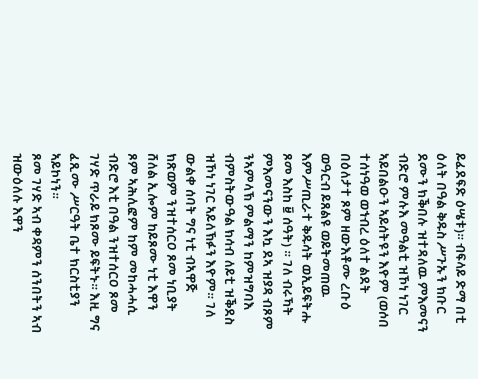ይፈደፍድ ዕሤቱ)። ብፍላይ ድማ በቲ ዕለት በዓል ቅዱስ ሥጉኡን ክቡር ደሙን ክቕበሉ ዝተዳለዉ ምእመናን ብድሮ ምሉእ መዓልቲ ዝኾነ ነገር ኣይበልዑን ኣይሰትዩን እዮም (ወሶበ ተሰነዓወ ወኀብረ ዕለተ ልደት በዕለታተ ጾም ዘውእቶሙ ረቡዕ ወዓርብ ይጸልዩ ወይትመጠዉ እምሥጢራተ ቅዱሳት ወኢይፍትሑ ጾመ እስከ ፱ ሰዓት) ። ገለ ብሩኻት ምእመናንውን እኳ ደኣ ዝያዳ ብጾም ንኣምላኽ ምልማን ከምዝግባእ ብምስትውዓል ክሳብ ለይቲ ዝቕደስ ዝኾነ ነገር ኣይለኽፉን እዮም። ገለ ውልቀ ሰባት ግና ነቲ ብኣዋጅ ክጽወም ንዝተሰርዐ ጾመ ነቢያት ሸለል ኢሎም ከይጾሙ ነቲ እዋን ጾም ኣሕሊፎም ከም መከሓሓሲ ብድሮ እቲ በዓል ንዝተሰርዐ ጾመ ገሃድ ጥራይ ክጾሙ ይፍትኑ። እዚ ግና ፈጺሙ ሥርዓት ቤተ ክርስቲያን ኣይኮነን።
ጾመ ገሃድ ኣብ ቀዳምን ሰንበትን ኣብ ዝውዕለሉ እዋን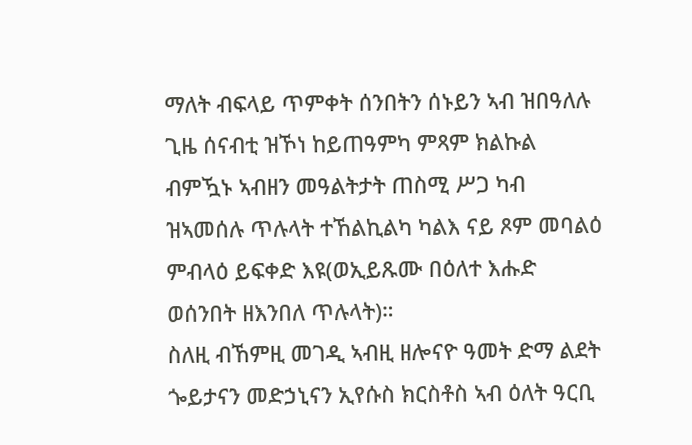ማለት ብፍላይ ጥምቀት ሰንበትን ሰኑይን ኣብ ዝበዓለሉ ጊዜ ሰናብቲ ዝኾነ ከይጠዓምካ ምጻም ክልኩል ብምዃኑ ኣብዘን መዓልትታት ጠስሚ ሥጋ ካብ ዝኣመሰሉ ጥሉላት ተኸልኪልካ ካልእ ናይ ጾም መባልዕ ምብላዕ ይፍቀድ እዩ(ወኢይጹሙ በዕለተ እሑድ ወሰንበት ዘእንበለ ጥሉላት)።
ስለዚ ብኸምዚ መገዲ ኣብዚ ዘሎናዮ ዓመት ድማ ልደት ጐይታናን መድኃኒናን ኢየሱስ ክርስቶስ ኣብ ዕለት ዓርቢ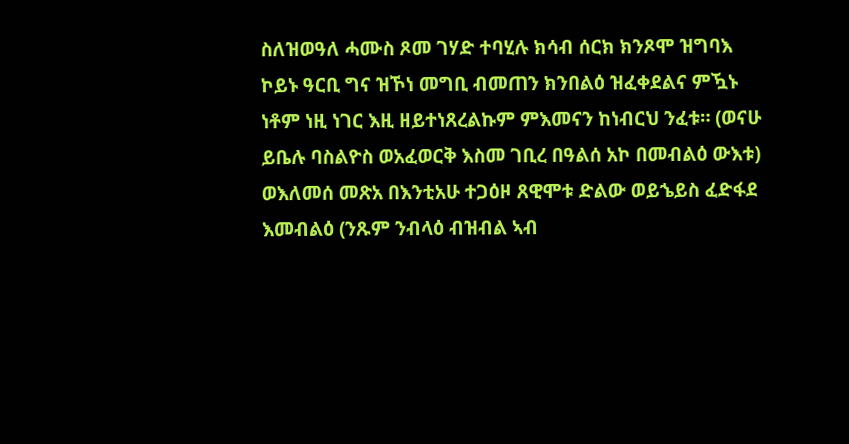ስለዝወዓለ ሓሙስ ጾመ ገሃድ ተባሂሉ ክሳብ ሰርክ ክንጾሞ ዝግባእ ኮይኑ ዓርቢ ግና ዝኾነ መግቢ ብመጠን ክንበልዕ ዝፈቀደልና ምዃኑ ነቶም ነዚ ነገር እዚ ዘይተነጸረልኩም ምእመናን ከነብርህ ንፈቱ። (ወናሁ ይቤሉ ባስልዮስ ወአፈወርቅ እስመ ገቢረ በዓልሰ አኮ በመብልዕ ውእቱ)
ወእለመሰ መጽአ በእንቲአሁ ተጋዕዞ ጸዊሞቱ ድልው ወይኄይስ ፈድፋደ እመብልዕ (ንጹም ንብላዕ ብዝብል ኣብ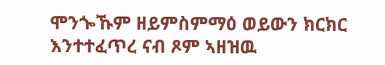ሞንጐኹም ዘይምስምማዕ ወይውን ክርክር እንተተፈጥረ ናብ ጾም ኣዘዝዉ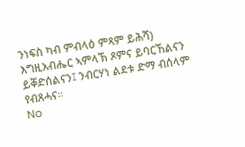ንነፍስ ካብ ምብላዕ ምጻም ይሕሻ)
እግዚአብሔር ኣምላኽ ጾምና ይባርኸልናን ይቐድሰልናን፤ ንብርሃነ ልደቱ ድማ ብሰላም የብጸሓና።
No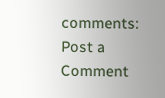comments:
Post a Comment